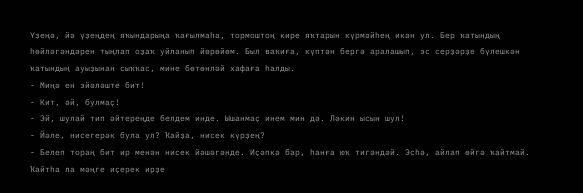Үҙеңә, йә үҙеңдең яҡындарыңа ҡағылмаһа, тормоштоң кире яҡтарын күрмәйһең икән ул. Бер ҡатындың һөйләгәндәрен тыңлап оҙаҡ уйланып йөрөйөм. Был ваҡиға, күптән бергә аралашып, эс серҙәрҙе бүлешкән ҡатындың ауыҙынан сыҡҡас, мине бөтөнләй хафаға һалды.
- Миңә ен эйәләште бит!
- Кит, әй, булмаҫ!
- Эй, шулай тип әйтереңде белдем инде. Ышанмаҫ инем мин дә. Ләкин ысын шул!
- Йәле, нисегерәк була ул? Ҡайҙа, нисек күрҙең?
- Белеп тораң бит ир менән нисек йәшәгәнде. Иҫәпкә бар, һанға юҡ тигәндәй. Эсһә, айлап өйгә ҡайтмай. Ҡайтһа ла мәңге иҫерек ирҙе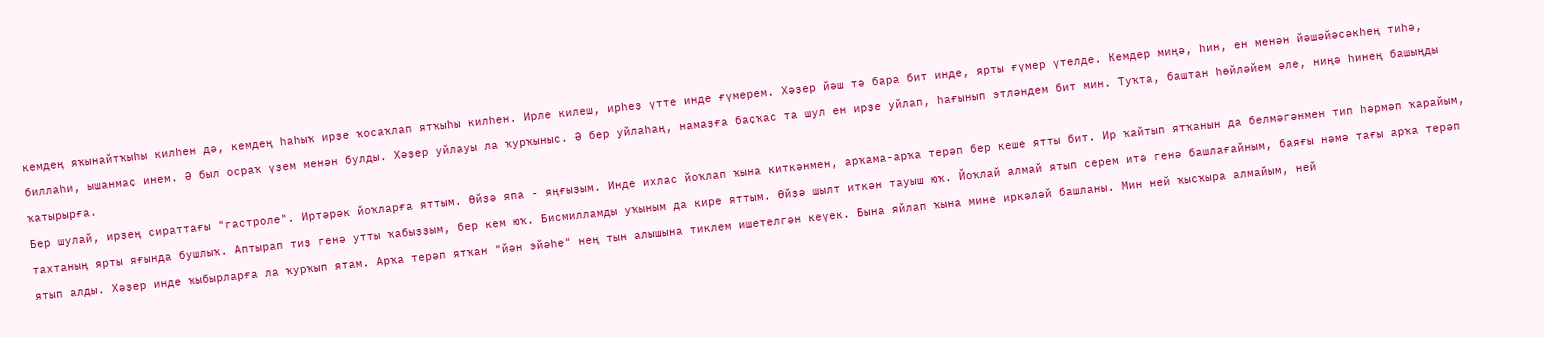кемдең яҡынайтҡыһы килһен дә, кемдең һаһыҡ ирҙе ҡосаҡлап ятҡыһы килһен. Ирле килеш, ирһеҙ үтте инде ғүмерем. Хәҙер йәш тә бара бит инде, ярты ғүмер үтелде. Кемдер миңә, һин, ен менән йәшәйәсәкһең тиһә, биллаһи, ышанмаҫ инем. Ә был осраҡ үҙем менән булды. Хәҙер уйлауы ла ҡурҡыныс. Ә бер уйлаһаң, намаҙға баҫҡас та шул ен ирҙе уйлап, һағынып этләндем бит мин. Туҡта, баштан һөйләйем әле, ниңә һинең башыңды ҡатырырға.
Бер шулай, ирҙең сираттағы "гастроле". Иртәрәк йоҡларға яттым. Өйҙә япа - яңғыҙым. Инде ихлас йоҡлап ҡына киткәнмен, арҡама-арҡа терәп бер кеше ятты бит. Ир ҡайтып ятҡанын да белмәгәнмен тип һәрмәп ҡарайым, тахтаның ярты яғында бушлыҡ. Аптырап тиҙ генә утты ҡабыҙҙым, бер кем юҡ. Бисмилламды уҡыным да кире яттым. Өйҙә шылт иткән тауыш юҡ. Йоҡлай алмай ятып серем итә генә башлағайным, баяғы нәмә тағы арҡа терәп ятып алды. Хәҙер инде ҡыбырларға ла ҡурҡып ятам. Арҡа терәп ятҡан "йән эйәһе" нең тын алышына тиклем ишетелгән кеүек. Бына яйлап ҡына мине иркәләй башланы. Мин ней ҡысҡыра алмайым, ней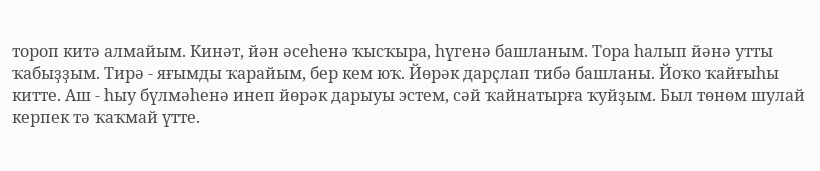тороп китә алмайым. Кинәт, йән әсеһенә ҡысҡыра, һүгенә башланым. Тора һалып йәнә утты ҡабыҙҙым. Тирә - яғымды ҡарайым, бер кем юҡ. Йөрәк дарҫлап тибә башланы. Йоҡо ҡайғыһы китте. Аш - һыу бүлмәһенә инеп йөрәк дарыуы эстем, сәй ҡайнатырға ҡуйҙым. Был төнөм шулай керпек тә ҡаҡмай үтте.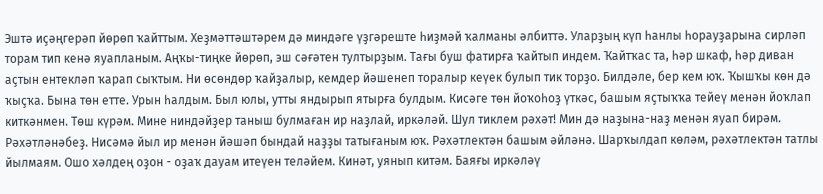Эштә иҫәңгерәп йөрөп ҡайттым. Хеҙмәттәштәрем дә миндәге үҙгәреште һиҙмәй ҡалманы әлбиттә. Уларҙың күп һанлы һорауҙарына сирләп торам тип кенә яуапланым. Аңҡы-тиңке йөрөп, эш сәғәтен тултырҙым. Тағы буш фатирға ҡайтып индем. Ҡайтҡас та, һәр шкаф, һәр диван аҫтын ентекләп ҡарап сыҡтым. Ни өсөндөр ҡайҙалыр, кемдер йәшенеп торалыр кеүек булып тик торҙо. Билдәле, бер кем юҡ. Ҡышҡы көн дә ҡыҫҡа. Бына төн етте. Урын һалдым. Был юлы, утты яндырып ятырға булдым. Кисәге төн йоҡоһоҙ үткәс, башым яҫтыҡҡа тейеү менән йоҡлап киткәнмен. Төш күрәм. Мине ниндәйҙер таныш булмаған ир наҙлай, иркәләй. Шул тиклем рәхәт! Мин дә наҙына-наҙ менән яуап бирәм. Рәхәтләнәбеҙ. Нисәмә йыл ир менән йәшәп бындай наҙҙы татығаным юҡ. Рәхәтлектән башым әйләнә. Шарҡылдап көләм, рәхәтлектән татлы йылмаям. Ошо хәлдең оҙон - оҙаҡ дауам итеүен теләйем. Кинәт, уянып китәм. Баяғы иркәләү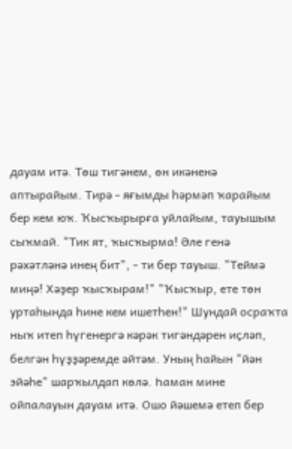дауам итә. Төш тигәнем, өн икәненә аптырайым. Тирә - яғымды һәрмәп ҡарайым бер кем юҡ. Ҡысҡырырға уйлайым, тауышым сыҡмай. "Тик ят, ҡысҡырма! Әле генә рәхәтләнә инең бит", - ти бер тауыш. "Теймә миңә! Хәҙер ҡысҡырам!" "Ҡысҡыр, ете төн уртаһында һине кем ишетһен!" Шундай осраҡта ныҡ итеп һүгенергә кәрәк тигәндәрен иҫләп, белгән һүҙҙәремде әйтәм. Уның һайын "йән эйәһе" шарҡылдап көлә. Һаман мине ойпалауын дауам итә. Ошо йәшемә етеп бер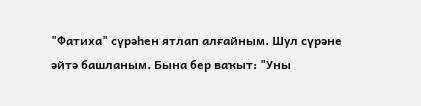"Фатиха" сүрәһен ятлап алғайным. Шул сүрәне әйтә башланым. Бына бер ваҡыт: "Уны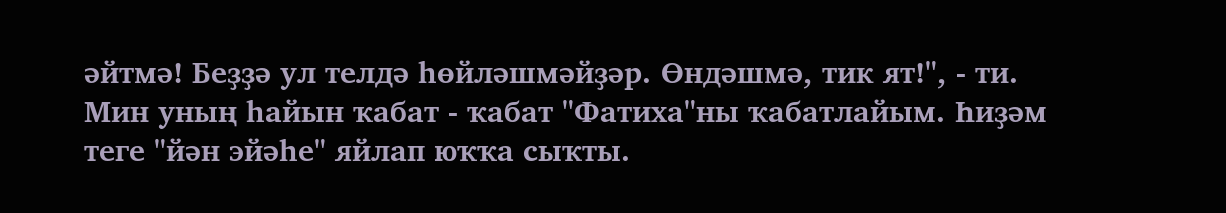әйтмә! Беҙҙә ул телдә һөйләшмәйҙәр. Өндәшмә, тик ят!", - ти. Мин уның һайын ҡабат - ҡабат "Фатиха"ны ҡабатлайым. Һиҙәм теге "йән эйәһе" яйлап юҡҡа сыҡты.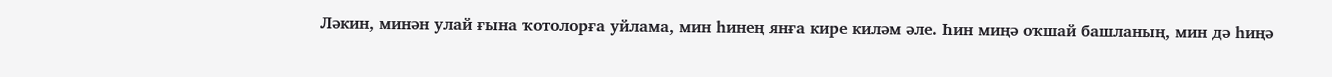Ләкин, минән улай ғына ҡотолорға уйлама, мин һинең янға кире киләм әле. Һин миңә оҡшай башланың, мин дә һиңә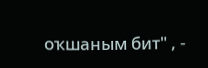оҡшаным бит" , -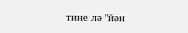тине лә "йән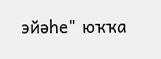эйәһе" юҡҡа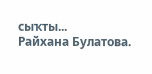сыҡты...
Райхана Булатова.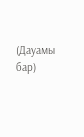(Дауамы бар)